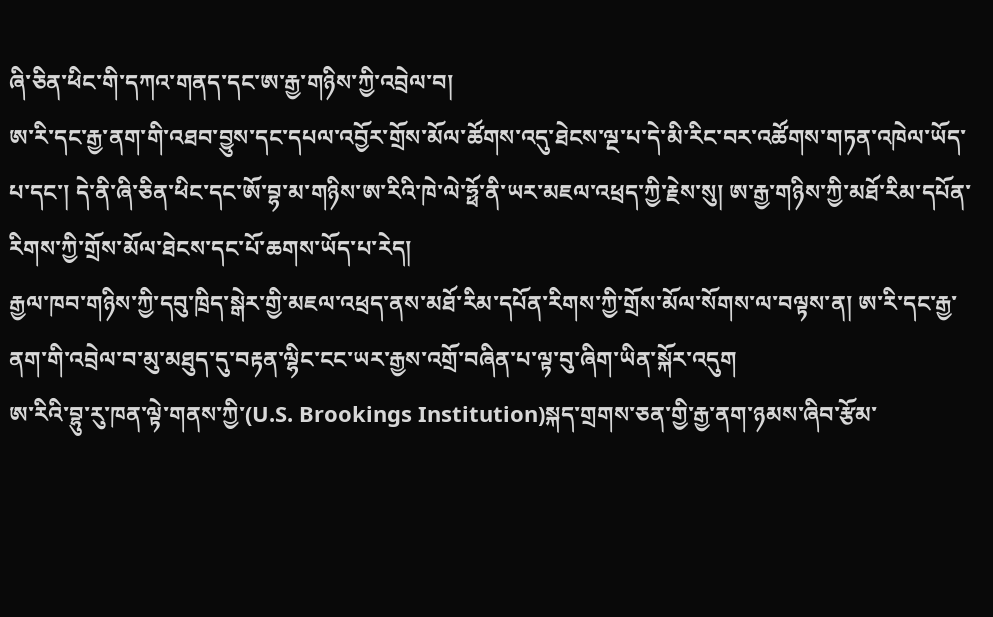ཞི་ཅིན་ཕིང་གི་དཀའ་གནད་དང་ཨ་རྒྱ་གཉིས་ཀྱི་འབྲེལ་བ།
ཨ་རི་དང་རྒྱ་ནག་གི་འཐབ་བྱུས་དང་དཔལ་འབྱོར་གྲོས་མོལ་ཚོགས་འདུ་ཐེངས་ལྔ་པ་དེ་མི་རིང་བར་འཚོགས་གཏན་འཁེལ་ཡོད་པ་དང་། དེ་ནི་ཞི་ཅིན་ཕིང་དང་ཨོ་བྷ་མ་གཉིས་ཨ་རིའི་ཁེ་ལེ་ཧྥོ་ནི་ཡར་མཇལ་འཕྲད་ཀྱི་རྗེས་སུ། ཨ་རྒྱ་གཉིས་ཀྱི་མཐོ་རིམ་དཔོན་རིགས་ཀྱི་གྲོས་མོལ་ཐེངས་དང་པོ་ཆགས་ཡོད་པ་རེད།
རྒྱལ་ཁབ་གཉིས་ཀྱི་དབུ་ཁྲིད་སྒེར་གྱི་མཇལ་འཕྲད་ནས་མཐོ་རིམ་དཔོན་རིགས་ཀྱི་གྲོས་མོལ་སོགས་ལ་བལྟས་ན། ཨ་རི་དང་རྒྱ་ནག་གི་འབྲེལ་བ་མུ་མཐུད་དུ་བརྟན་ལྷིང་ངང་ཡར་རྒྱས་འགྲོ་བཞིན་པ་ལྟ་བུ་ཞིག་ཡིན་སྐོར་འདུག
ཨ་རིའི་བྷུ་རུ་ཁན་ལྟེ་གནས་ཀྱི་(U.S. Brookings Institution)སྐད་གྲགས་ཅན་གྱི་རྒྱ་ནག་ཉམས་ཞིབ་རྩོམ་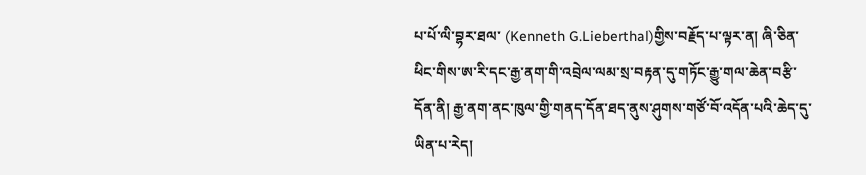པ་པོ་ལི་བྷར་ཐལ་ (Kenneth G.Lieberthal)གྱིས་བརྗོད་པ་ལྟར་ན། ཞི་ཅིན་ཕིང་གིས་ཨ་རི་དང་རྒྱ་ནག་གི་འབྲེལ་ལམ་སྲ་བརྟན་དུ་གཏོང་རྒྱུ་གལ་ཆེན་བརྩི་དོན་ནི། རྒྱ་ནག་ནང་ཁུལ་གྱི་གནད་དོན་ཐད་ནུས་ཤུགས་གཙོ་བོ་འདོན་པའི་ཆེད་དུ་ཡིན་པ་རེད།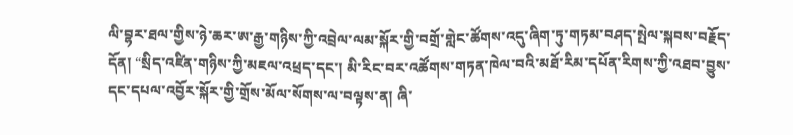ལི་བྷར་ཐལ་གྱིས་ཉེ་ཆར་ཨ་རྒྱ་གཉིས་ཀྱི་འབྲེལ་ལམ་སྐོར་གྱི་བགྲོ་གླེང་ཚོགས་འདུ་ཞིག་ཏུ་གཏམ་བཤད་སྤེལ་སྐབས་བརྗོད་དོན། “སྲིད་འཛིན་གཉིས་ཀྱི་མཇལ་འཕྲད་དང་། མི་རིང་བར་འཚོགས་གཏན་ཁེལ་བའི་མཐོ་རིམ་དཔོན་རིགས་ཀྱི་འཐབ་བྱུས་དང་དཔལ་འབྱོར་སྐོར་གྱི་གྲོས་མོལ་སོགས་ལ་བལྟས་ན། ཞི་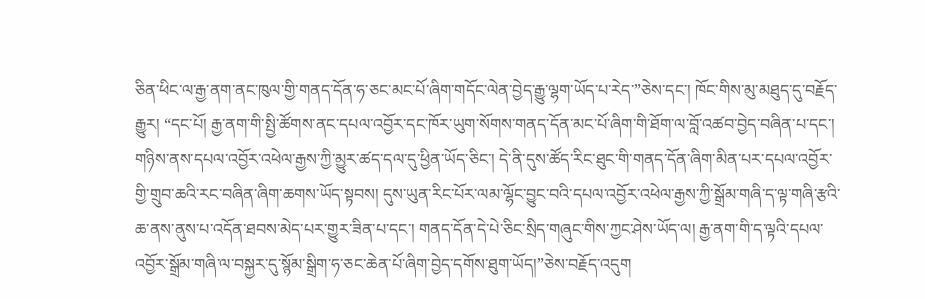ཅིན་ཕིང་ལ་རྒྱ་ནག་ནང་ཁུལ་གྱི་གནད་དོན་ཧ་ཅང་མང་པོ་ཞིག་གདོང་ལེན་བྱེད་རྒྱུ་ལྷག་ཡོད་པ་རེད་”ཅེས་དང་། ཁོང་གིས་མུ་མཐུད་དུ་བརྗོད་རྒྱུར། “དང་པོ། རྒྱ་ནག་གི་སྤྱི་ཚོགས་ནང་དཔལ་འབྱོར་དང་ཁོར་ཡུག་སོགས་གནད་དོན་མང་པོ་ཞིག་གི་ཐོག་ལ་བློ་འཚབ་བྱེད་བཞིན་པ་དང་། གཉིས་ནས་དཔལ་འབྱོར་འཕེལ་རྒྱས་ཀྱི་མྱུར་ཚད་དལ་དུ་ཕྱིན་ཡོད་ཅིང་། དེ་ནི་དུས་ཚོད་རིང་ཐུང་གི་གནད་དོན་ཞིག་མིན་པར་དཔལ་འབྱོར་གྱི་གྲུབ་ཆའི་རང་བཞིན་ཞིག་ཆགས་ཡོད་སྟབས། དུས་ཡུན་རིང་པོར་ལམ་ལྷོང་བྱུང་བའི་དཔལ་འབྱོར་འཕེལ་རྒྱས་ཀྱི་སྒྲོམ་གཞི་ད་ལྟ་གཞི་རྩའི་ཆ་ནས་ནུས་པ་འདོན་ཐབས་མེད་པར་གྱུར་ཟིན་པ་དང་། གནད་དོན་དེ་པེ་ཅིང་སྲིད་གཞུང་གིས་ཀྱང་ཤེས་ཡོད་ལ། རྒྱ་ནག་གི་ད་ལྟའི་དཔལ་འབྱོར་སྒྲོམ་གཞི་ལ་བསྐྱར་དུ་སྙོམ་སྒྲིག་ཧ་ཅང་ཆེན་པོ་ཞིག་བྱེད་དགོས་ཐུག་ཡོད།”ཅེས་བརྗོད་འདུག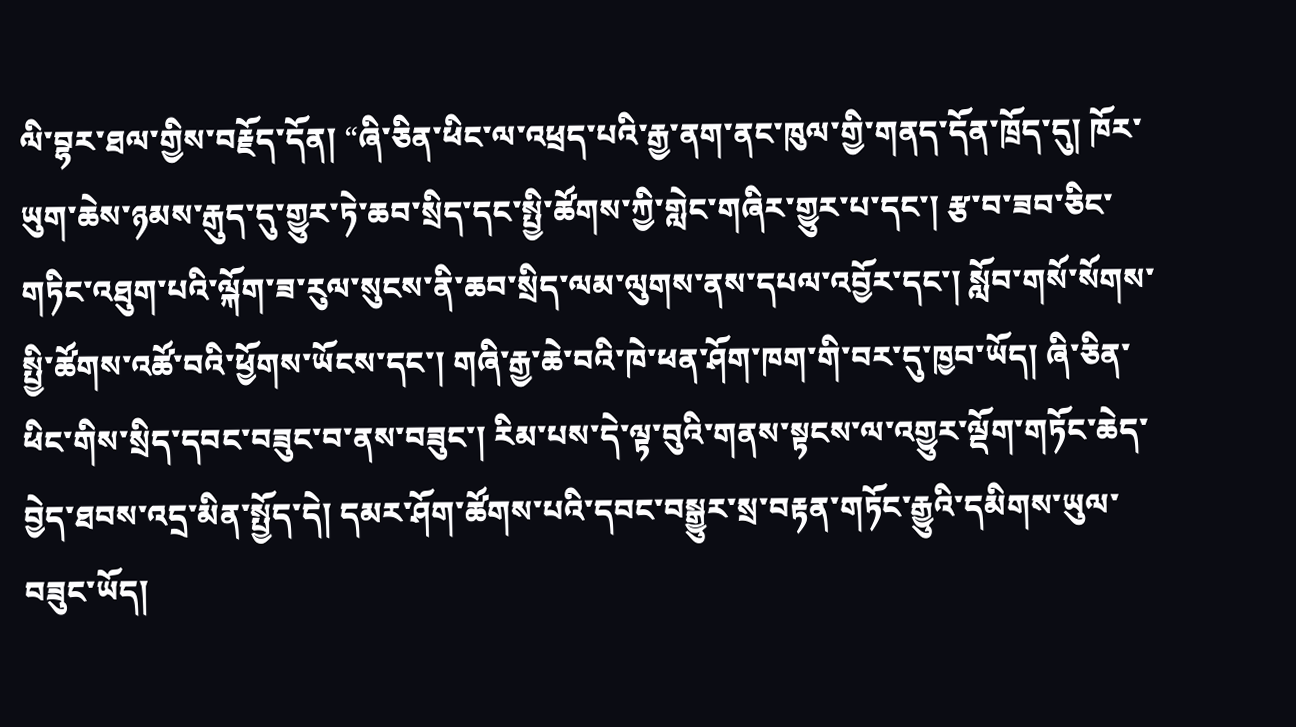ལི་བྷར་ཐལ་གྱིས་བརྗོད་དོན། “ཞི་ཅིན་ཕིང་ལ་འཕྲད་པའི་རྒྱ་ནག་ནང་ཁུལ་གྱི་གནད་དོན་ཁྲོད་དུ། ཁོར་ཡུག་ཆེས་ཉམས་རྒུད་དུ་གྱུར་ཏེ་ཆབ་སྲིད་དང་སྤྱི་ཚོགས་ཀྱི་གླེང་གཞིར་གྱུར་པ་དང་། རྩ་བ་ཟབ་ཅིང་གཏིང་འཐུག་པའི་ལྐོག་ཟ་རུལ་སུངས་ནི་ཆབ་སྲིད་ལམ་ལུགས་ནས་དཔལ་འབྱོར་དང་། སློབ་གསོ་སོགས་སྤྱི་ཚོགས་འཚོ་བའི་ཕྱོགས་ཡོངས་དང་། གཞི་རྒྱ་ཆེ་བའི་ཁེ་ཕན་ཤོག་ཁག་གི་བར་དུ་ཁྱབ་ཡོད། ཞི་ཅིན་ཕིང་གིས་སྲིད་དབང་བཟུང་བ་ནས་བཟུང་། རིམ་པས་དེ་ལྟ་བུའི་གནས་སྟངས་ལ་འགྱུར་ལྡོག་གཏོང་ཆེད་བྱེད་ཐབས་འདྲ་མིན་སྤྱོད་དེ། དམར་ཤོག་ཚོགས་པའི་དབང་བསྒྱུར་སྲ་བརྟན་གཏོང་རྒྱུའི་དམིགས་ཡུལ་བཟུང་ཡོད།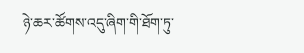ཉེ་ཆར་ཚོགས་འདུ་ཞིག་གི་ཐོག་ཏུ་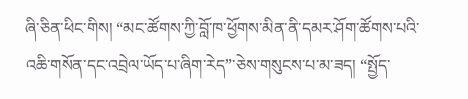ཞི་ཅིན་ཕིང་གིས། “མང་ཚོགས་ཀྱི་བློ་ཁ་ཕྱོགས་མིན་ནི་དམར་ཤོག་ཚོགས་པའི་འཆི་གསོན་དང་འབྲེལ་ཡོད་པ་ཞིག་རེད”་ཅེས་གསུངས་པ་མ་ཟད། “སྤྱོད་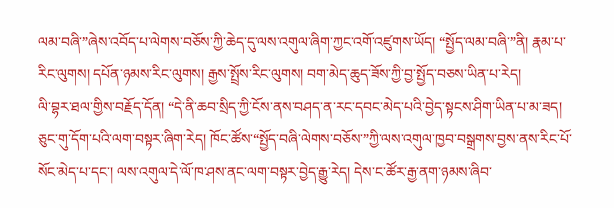ལམ་བཞི་”ཞེས་འབོད་པ་ལེགས་བཅོས་ཀྱི་ཆེད་དུ་ལས་འགུལ་ཞིག་ཀྱང་འགོ་འཛུགས་ཡོད། “སྤྱོད་ལམ་བཞི་”ནི། རྣམ་པ་རིང་ལུགས། དཔོན་ཉམས་རིང་ལུགས། རྒྱས་སྤྲོས་རིང་ལུགས། བག་མེད་ཆུད་ཟོས་ཀྱི་བྱ་སྤྱོད་བཅས་ཡིན་པ་རེད།
ལི་བྷར་ཐལ་གྱིས་བརྗོད་དོན། “དེ་ནི་ཆབ་སྲིད་ཀྱི་ངོས་ནས་བཤད་ན་རང་དབང་མེད་པའི་བྱེད་སྟངས་ཤིག་ཡིན་པ་མ་ཟད། ཅུང་གུ་དོག་པའི་ལག་བསྟར་ཞིག་རེད། ཁོང་ཚོས་“སྤྱོད་བཞི་ལེགས་བཅོས་”ཀྱི་ལས་འགུལ་ཁྱབ་བསྒྲགས་བྱས་ནས་རིང་པོ་སོང་མེད་པ་དང་། ལས་འགུལ་དེ་ལོ་ཁ་ཤས་ནང་ལག་བསྟར་བྱེད་རྒྱུ་རེད། དེས་ང་ཚོར་རྒྱ་ནག་ཉམས་ཞིབ་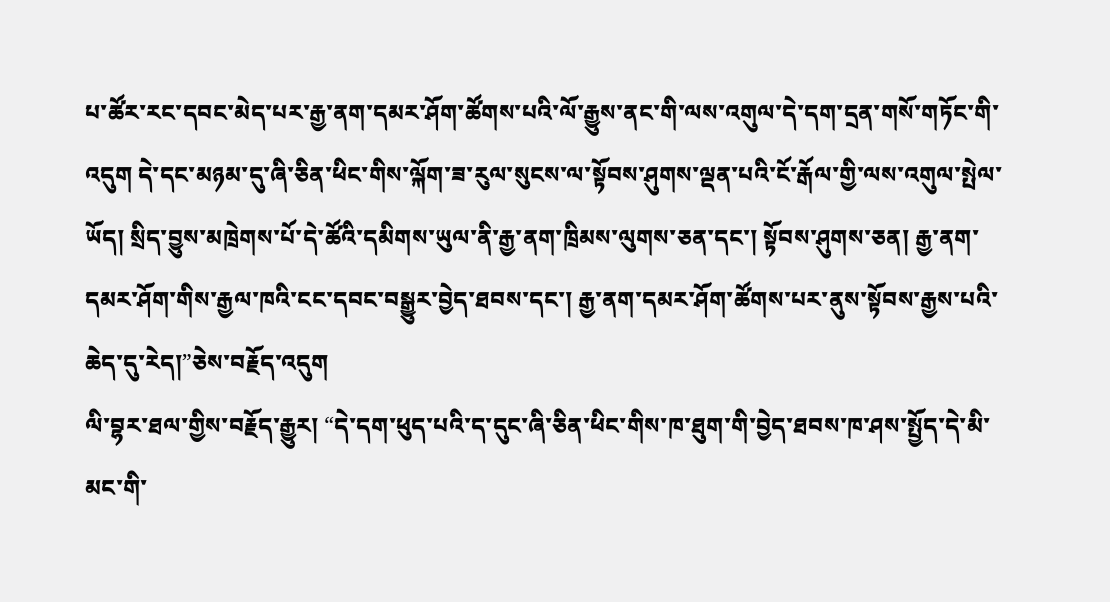པ་ཚོར་རང་དབང་མེད་པར་རྒྱ་ནག་དམར་ཤོག་ཚོགས་པའི་ལོ་རྒྱུས་ནང་གི་ལས་འགུལ་དེ་དག་དྲན་གསོ་གཏོང་གི་འདུག དེ་དང་མཉམ་དུ་ཞི་ཅིན་ཕིང་གིས་ལྐོག་ཟ་རུལ་སུངས་ལ་སྟོབས་ཤུགས་ལྡན་པའི་ངོ་རྒོལ་གྱི་ལས་འགུལ་སྤེལ་ཡོད། སྲིད་བྱུས་མཁྲེགས་པོ་དེ་ཚོའི་དམིགས་ཡུལ་ནི་རྒྱ་ནག་ཁྲིམས་ལུགས་ཅན་དང་། སྟོབས་ཤུགས་ཅན། རྒྱ་ནག་དམར་ཤོག་གིས་རྒྱལ་ཁའི་ངང་དབང་བསྒྱུར་བྱེད་ཐབས་དང་། རྒྱ་ནག་དམར་ཤོག་ཚོགས་པར་ནུས་སྟོབས་རྒྱས་པའི་ཆེད་དུ་རེད།”ཅེས་བརྗོད་འདུག
ལི་བྷར་ཐལ་གྱིས་བརྗོད་རྒྱུར། “དེ་དག་ཕུད་པའི་ད་དུང་ཞི་ཅིན་ཕིང་གིས་ཁ་ཐུག་གི་བྱེད་ཐབས་ཁ་ཤས་སྤྱོད་དེ་མི་མང་གི་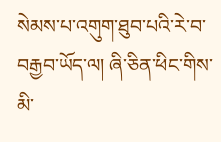སེམས་པ་འགུག་ཐུབ་པའི་རེ་བ་བརྒྱབ་ཡོད་ལ། ཞི་ཅིན་ཕིང་གིས་མི་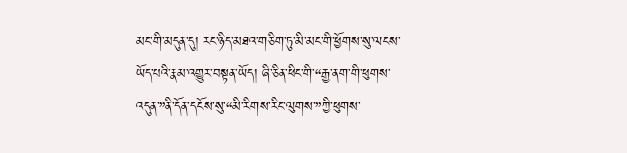མང་གི་མདུན་དུ། རང་ཉིད་མཐའ་གཅིག་ཏུ་མི་མང་གི་ཕྱོགས་སུ་ལངས་ཡོད་པའི་རྣམ་འགྱུར་བསྟན་ཡོད། ཞི་ཅིན་ཕིང་གི་“རྒྱ་ནག་གི་ཕུགས་འདུན་”ནི་དོན་དངོས་སུ་“མི་རིགས་རིང་ལུགས་”ཀྱི་ཕུགས་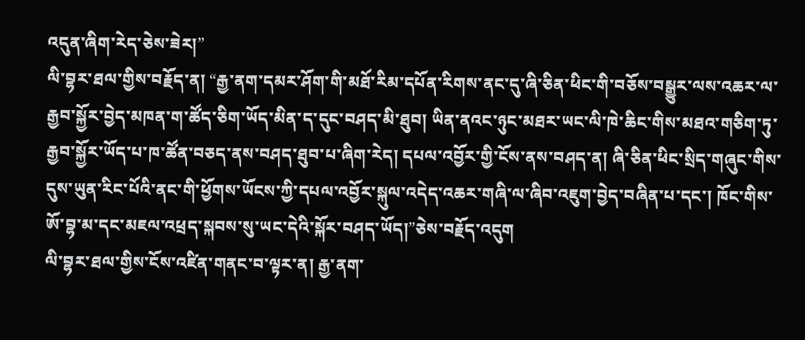འདུན་ཞིག་རེད་ཅེས་ཟེར།”
ལི་བྷར་ཐལ་གྱིས་བརྗོད་ན། “རྒྱ་ནག་དམར་ཤོག་གི་མཐོ་རིམ་དཔོན་རིགས་ནང་དུ་ཞི་ཅིན་ཕིང་གི་བཅོས་བསྒྱུར་ལས་འཆར་ལ་རྒྱབ་སྐྱོར་བྱེད་མཁན་ག་ཚོད་ཅིག་ཡོད་མིན་ད་དུང་བཤད་མི་ཐུབ། ཡིན་ནའང་ཉུང་མཐར་ཡང་ལི་ཁེ་ཆིང་གིས་མཐའ་གཅིག་ཏུ་རྒྱབ་སྐྱོར་ཡོད་པ་ཁ་ཚོན་བཅད་ནས་བཤད་ཐུབ་པ་ཞིག་རེད། དཔལ་འབྱོར་གྱི་ངོས་ནས་བཤད་ན། ཞི་ཅིན་ཕིང་སྲིད་གཞུང་གིས་དུས་ཡུན་རིང་པོའི་ནང་གི་ཕྱོགས་ཡོངས་ཀྱི་དཔལ་འབྱོར་སྐུལ་འདེད་འཆར་གཞི་ལ་ཞིབ་འཇུག་བྱེད་བཞིན་པ་དང་། ཁོང་གིས་ཨོ་བྷ་མ་དང་མཇལ་འཕྲད་སྐབས་སུ་ཡང་དེའི་སྐོར་བཤད་ཡོད།”ཅེས་བརྗོད་འདུག
ལི་བྷར་ཐལ་གྱིས་ངོས་འཛིན་གནང་བ་ལྟར་ན། རྒྱ་ནག་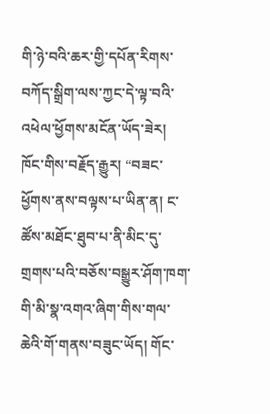གི་ཉེ་བའི་ཆར་གྱི་དཔོན་རིགས་བཀོད་སྒྲིག་ལས་ཀྱང་དེ་ལྟ་བའི་འཕེལ་ཕྱོགས་མངོན་ཡོད་ཟེར།
ཁོང་གིས་བརྗོད་རྒྱུར། “བཟང་ཕྱོགས་ནས་བལྟས་པ་ཡིན་ན། ང་ཚོས་མཐོང་ཐུབ་པ་ནི་མིང་དུ་གྲགས་པའི་བཅོས་བསྒྱུར་ཤོག་ཁག་གི་མི་སྣ་འགའ་ཞིག་གིས་གལ་ཆེའི་གོ་གནས་བཟུང་ཡོད། གོང་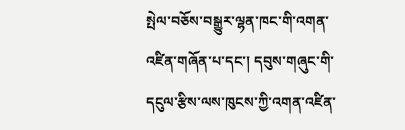སྤེལ་བཅོས་བསྒྱུར་ལྷན་ཁང་གི་འགན་འཛིན་གཞོན་པ་དང་། དབུས་གཞུང་གི་དངུལ་རྩིས་ལས་ཁུངས་ཀྱི་འགན་འཛིན་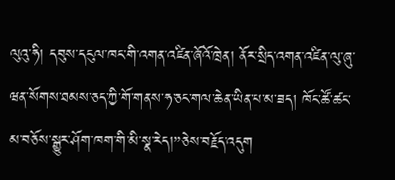ལུའུ་ཧི། དབུས་དངུལ་ཁང་གི་འགན་འཛིན་ཞོའོ་ཁྲེན། ནོར་སྲིད་འགན་འཛིན་ལུ་ཞུ་ཝན་སོགས་ཐམས་ཅད་ཀྱི་གོ་གནས་ཧ་ཅང་གལ་ཆེན་ཡིན་པ་མ་ཟད། ཁོང་ཚོ་ཚང་མ་བཅོས་སྒྱུར་ཤོག་ཁག་གི་མི་སྣ་རེད།”ཅེས་བརྗོད་འདུག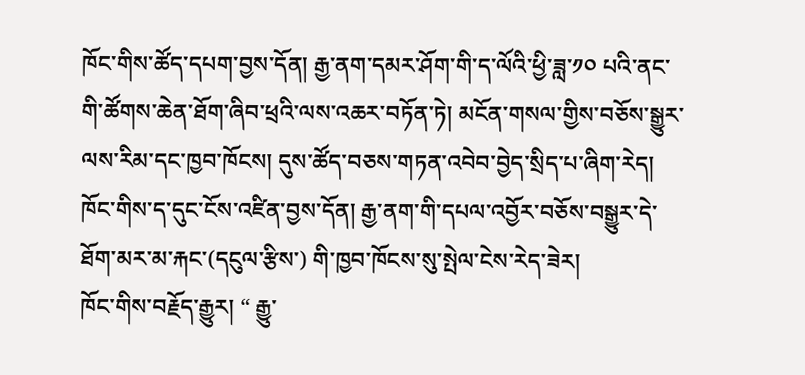ཁོང་གིས་ཚོད་དཔག་བྱས་དོན། རྒྱ་ནག་དམར་ཤོག་གི་ད་ལོའི་ཕྱི་ཟླ་༡༠ པའི་ནང་གི་ཚོགས་ཆེན་ཐོག་ཞིབ་ཕྲའི་ལས་འཆར་བཏོན་ཏེ། མངོན་གསལ་གྱིས་བཅོས་སྒྱུར་ལས་རིམ་དང་ཁྱབ་ཁོངས། དུས་ཚོད་བཅས་གཏན་འབེབ་བྱེད་སྲིད་པ་ཞིག་རེད། ཁོང་གིས་ད་དུང་ངོས་འཛིན་བྱས་དོན། རྒྱ་ནག་གི་དཔལ་འབྱོར་བཅོས་བསྒྱུར་དེ་ཐོག་མར་མ་རྐང་(དངུལ་རྩིས་) གི་ཁྱབ་ཁོངས་སུ་སྤེལ་ངེས་རེད་ཟེར།
ཁོང་གིས་བརྗོད་རྒྱུར། “ རྒྱུ་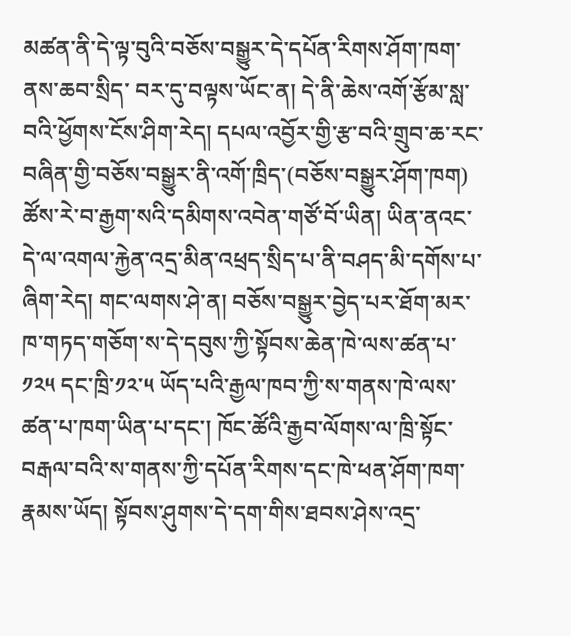མཚན་ནི་དེ་ལྟ་བུའི་བཅོས་བསྒྱུར་དེ་དཔོན་རིགས་ཤོག་ཁག་ནས་ཆབ་སྲིད་ བར་དུ་བལྟས་ཡོང་ན། དེ་ནི་ཆེས་འགོ་རྩོམ་སླ་བའི་ཕྱོགས་ངོས་ཤིག་རེད། དཔལ་འབྱོར་གྱི་རྩ་བའི་གྲུབ་ཆ་རང་བཞིན་གྱི་བཅོས་བསྒྱུར་ནི་འགོ་ཁྲིད་(བཅོས་བསྒྱུར་ཤོག་ཁག) ཚོས་རེ་བ་རྒྱག་སའི་དམིགས་འབེན་གཙོ་བོ་ཡིན། ཡིན་ནའང་དེ་ལ་འགལ་རྐྱེན་འདྲ་མིན་འཕྲད་སྲིད་པ་ནི་བཤད་མི་དགོས་པ་ཞིག་རེད། གང་ལགས་ཤེ་ན། བཅོས་བསྒྱུར་བྱེད་པར་ཐོག་མར་ཁ་གཏད་གཅོག་ས་དེ་དབུས་ཀྱི་སྟོབས་ཆེན་ཁེ་ལས་ཚན་པ་༡༢༥ དང་ཁྲི་༡༢་༥ ཡོད་པའི་རྒྱལ་ཁབ་ཀྱི་ས་གནས་ཁེ་ལས་ཚན་པ་ཁག་ཡིན་པ་དང་། ཁོང་ཚོའི་རྒྱབ་ལོགས་ལ་ཁྲི་སྟོང་བརྒལ་བའི་ས་གནས་ཀྱི་དཔོན་རིགས་དང་ཁེ་ཕན་ཤོག་ཁག་རྣམས་ཡོད། སྟོབས་ཤུགས་དེ་དག་གིས་ཐབས་ཤེས་འདྲ་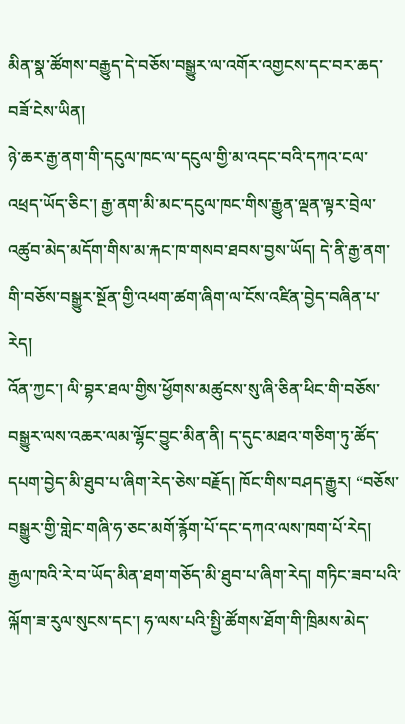མིན་སྣ་ཚོགས་བརྒྱུད་དེ་བཅོས་བསྒྱུར་ལ་འགོར་འགྱངས་དང་བར་ཆད་བཟོ་ངེས་ཡིན།
ཉེ་ཆར་རྒྱ་ནག་གི་དངུལ་ཁང་ལ་དངུལ་གྱི་མ་འདང་བའི་དཀའ་ངལ་འཕྲད་ཡོད་ཅིང་། རྒྱ་ནག་མི་མང་དངུལ་ཁང་གིས་རྒྱུན་ལྡན་ལྟར་བྲེལ་འཚུབ་མེད་མདོག་གིས་མ་རྐང་ཁ་གསབ་ཐབས་བྱས་ཡོད། དེ་ནི་རྒྱ་ནག་གི་བཅོས་བསྒྱུར་སྔོན་གྱི་འཕག་ཚག་ཞིག་ལ་ངོས་འཛིན་བྱེད་བཞིན་པ་རེད།
འོན་ཀྱང་། ལི་བྷར་ཐལ་གྱིས་ཕྱོགས་མཚུངས་སུ་ཞི་ཅིན་ཕིང་གི་བཅོས་བསྒྱུར་ལས་འཆར་ལམ་ལྷོང་བྱུང་མིན་ནི། ད་དུང་མཐའ་གཅིག་ཏུ་ཚོད་དཔག་བྱེད་མི་ཐུབ་པ་ཞིག་རེད་ཅེས་བརྗོད། ཁོང་གིས་བཤད་རྒྱུར། “བཅོས་བསྒྱུར་གྱི་གླེང་གཞི་ཧ་ཅང་མགོ་རྙོག་པོ་དང་དཀའ་ལས་ཁག་པོ་རེད། རྒྱལ་ཁའི་རེ་བ་ཡོད་མིན་ཐག་གཅོད་མི་ཐུབ་པ་ཞིག་རེད། གཏིང་ཟབ་པའི་ལྐོག་ཟ་རུལ་སུངས་དང་། ཧ་ལས་པའི་སྤྱི་ཚོགས་ཐོག་གི་ཁྲིམས་མེད་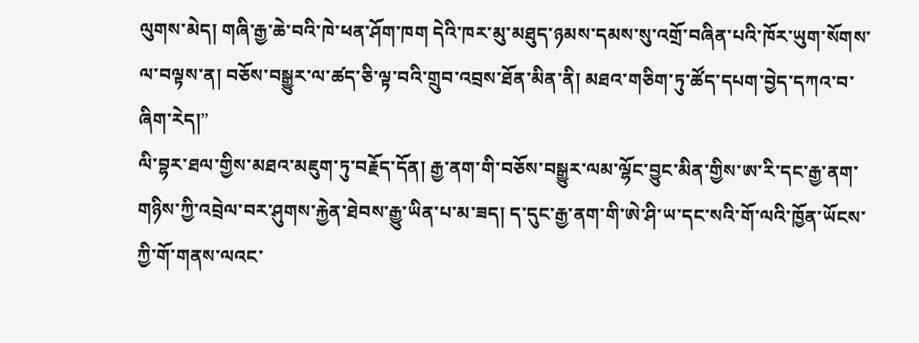ལུགས་མེད། གཞི་རྒྱ་ཆེ་བའི་ཁེ་ཕན་ཤོག་ཁག དེའི་ཁར་མུ་མཐུད་ཉམས་དམས་སུ་འགྲོ་བཞིན་པའི་ཁོར་ཡུག་སོགས་ལ་བལྟས་ན། བཅོས་བསྒྱུར་ལ་ཚད་ཅི་ལྟ་བའི་གྲུབ་འབྲས་ཐོན་མིན་ནི། མཐའ་གཅིག་ཏུ་ཚོད་དཔག་བྱེད་དཀའ་བ་ཞིག་རེད།”
ལི་བྷར་ཐལ་གྱིས་མཐའ་མཇུག་ཏུ་བརྗོད་དོན། རྒྱ་ནག་གི་བཅོས་བསྒྱུར་ལམ་ལྷོང་བྱུང་མིན་གྱིས་ཨ་རི་དང་རྒྱ་ནག་གཉིས་ཀྱི་འབྲེལ་བར་ཤུགས་རྐྱེན་ཐེབས་རྒྱུ་ཡིན་པ་མ་ཟད། ད་དུང་རྒྱ་ནག་གི་ཨེ་ཤི་ཡ་དང་སའི་གོ་ལའི་ཁྱོན་ཡོངས་ཀྱི་གོ་གནས་ལའང་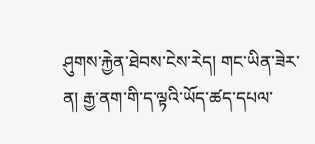ཤུགས་རྐྱེན་ཐེབས་ངེས་རེད། གང་ཡིན་ཟེར་ན། རྒྱ་ནག་གི་ད་ལྟའི་ཡོད་ཚད་དཔལ་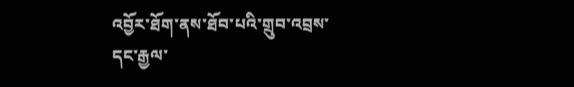འབྱོར་ཐོག་ནས་ཐོབ་པའི་གྲུབ་འབྲས་དང་རྒྱལ་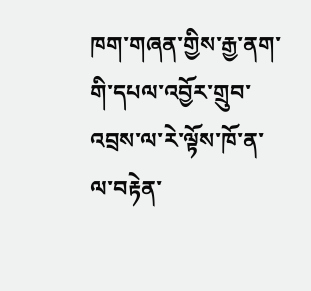ཁག་གཞན་གྱིས་རྒྱ་ནག་གི་དཔལ་འབྱོར་གྲུབ་འབྲས་ལ་རེ་ལྟོས་ཁོ་ན་ལ་བརྟེན་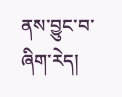ནས་བྱུང་བ་ཞིག་རེད།